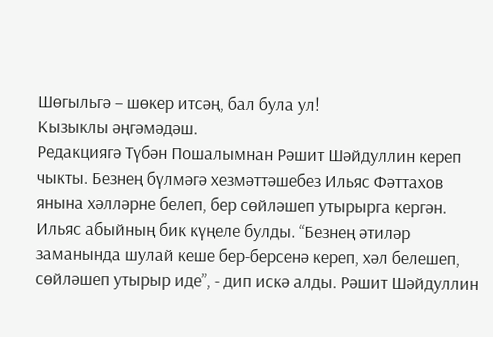Шөгыльгә – шөкер итсәң, бал була ул!
Кызыклы әңгәмәдәш.
Редакциягә Түбән Пошалымнан Рәшит Шәйдуллин кереп чыкты. Безнең бүлмәгә хезмәттәшебез Ильяс Фәттахов янына хәлләрне белеп, бер сөйләшеп утырырга кергән. Ильяс абыйның бик күңеле булды. “Безнең әтиләр заманында шулай кеше бер-берсенә кереп, хәл белешеп, сөйләшеп утырыр иде”, - дип искә алды. Рәшит Шәйдуллин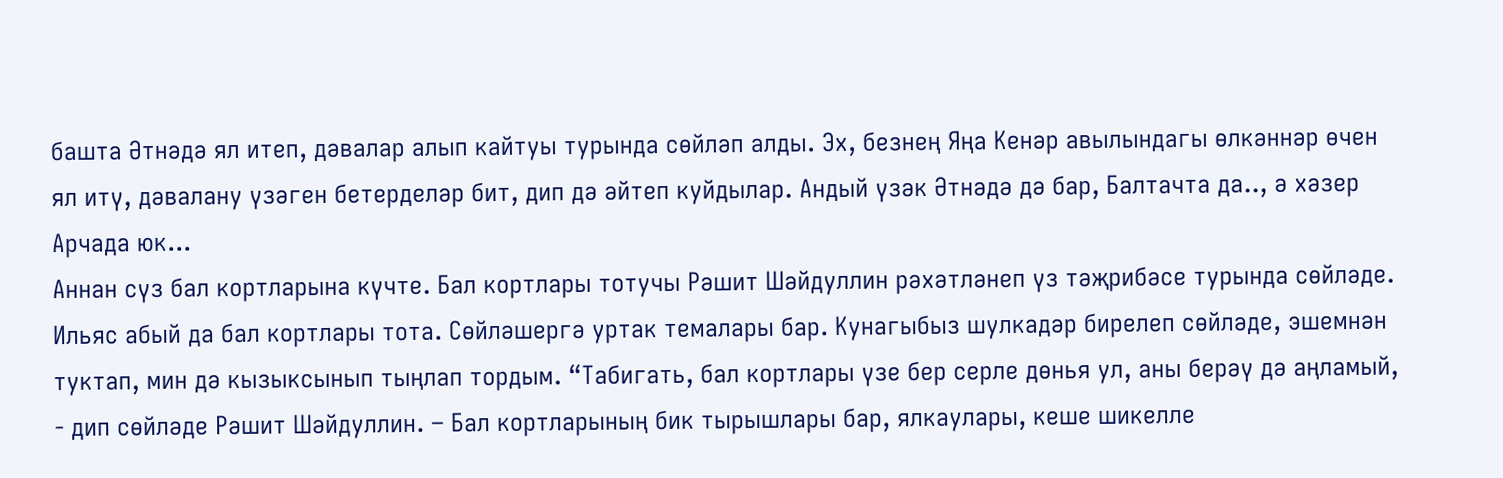башта Әтнәдә ял итеп, дәвалар алып кайтуы турында сөйләп алды. Эх, безнең Яңа Кенәр авылындагы өлкәннәр өчен ял итү, дәвалану үзәген бетерделәр бит, дип дә әйтеп куйдылар. Андый үзәк Әтнәдә дә бар, Балтачта да.., ә хәзер Арчада юк...
Аннан сүз бал кортларына күчте. Бал кортлары тотучы Рәшит Шәйдуллин рәхәтләнеп үз тәҗрибәсе турында сөйләде. Ильяс абый да бал кортлары тота. Сөйләшергә уртак темалары бар. Кунагыбыз шулкадәр бирелеп сөйләде, эшемнән туктап, мин дә кызыксынып тыңлап тордым. “Табигать, бал кортлары үзе бер серле дөнья ул, аны берәү дә аңламый, - дип сөйләде Рәшит Шәйдуллин. – Бал кортларының бик тырышлары бар, ялкаулары, кеше шикелле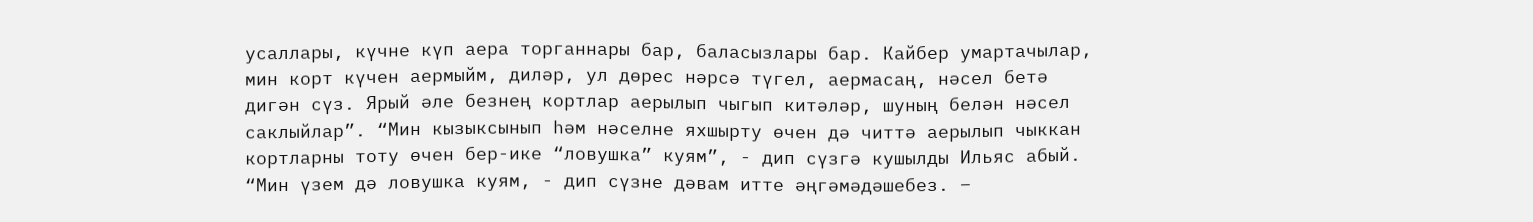усаллары, күчне күп аера торганнары бар, баласызлары бар. Кайбер умартачылар, мин корт күчен аермыйм, диләр, ул дөрес нәрсә түгел, аермасаң, нәсел бетә дигән сүз. Ярый әле безнең кортлар аерылып чыгып китәләр, шуның белән нәсел саклыйлар”. “Мин кызыксынып һәм нәселне яхшырту өчен дә читтә аерылып чыккан кортларны тоту өчен бер-ике “ловушка” куям”, - дип сүзгә кушылды Ильяс абый. “Мин үзем дә ловушка куям, - дип сүзне дәвам итте әңгәмәдәшебез. –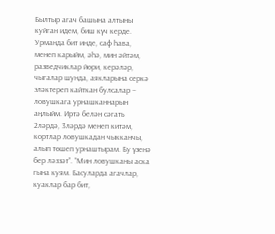Былтыр агач башына алтыны куйган идем, биш күч керде. Урманда бит инде, саф һава, менеп карыйм, әһә, мин әйтәм, разведчиклар йөри, керәләр, чыгалар шунда, аякларына серкә эләктереп кайткан булсалар – ловушкага урнашканнарын аңлыйм. Иртә белән сәгать 2ләрдә, 3ләрдә менеп китәм, кортлар ловушкадан чыкканчы, алып төшеп урнаштырам. Бу үзенә бер ләззәт”. “Мин ловушканы аска гына куям. Басуларда агачлар, куаклар бар бит,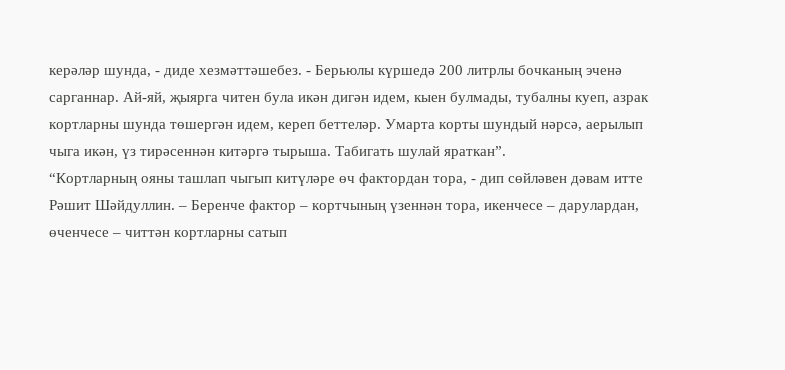керәләр шунда, - диде хезмәттәшебез. - Берьюлы күршедә 200 литрлы бочканың эченә сарганнар. Ай-яй, җыярга читен була икән дигән идем, кыен булмады, тубалны куеп, азрак кортларны шунда төшергән идем, кереп беттеләр. Умарта корты шундый нәрсә, аерылып чыга икән, үз тирәсеннән китәргә тырыша. Табигать шулай яраткан”.
“Кортларның ояны ташлап чыгып китүләре өч фактордан тора, - дип сөйләвен дәвам итте Рәшит Шәйдуллин. – Беренче фактор – кортчының үзеннән тора, икенчесе – дарулардан, өченчесе – читтән кортларны сатып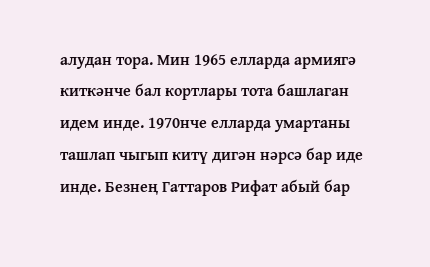алудан тора. Мин 1965 елларда армиягә киткәнче бал кортлары тота башлаган идем инде. 1970нче елларда умартаны ташлап чыгып китү дигән нәрсә бар иде инде. Безнең Гаттаров Рифат абый бар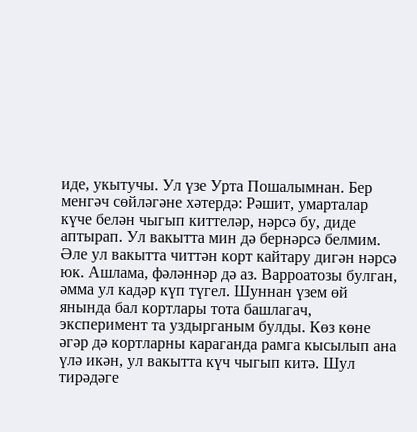иде, укытучы. Ул үзе Урта Пошалымнан. Бер менгәч сөйләгәне хәтердә: Рәшит, умарталар күче белән чыгып киттеләр, нәрсә бу, диде аптырап. Ул вакытта мин дә бернәрсә белмим. Әле ул вакытта читтән корт кайтару дигән нәрсә юк. Ашлама, фәләннәр дә аз. Варроатозы булган, әмма ул кадәр күп түгел. Шуннан үзем өй янында бал кортлары тота башлагач, эксперимент та уздырганым булды. Көз көне әгәр дә кортларны караганда рамга кысылып ана үлә икән, ул вакытта күч чыгып китә. Шул тирәдәге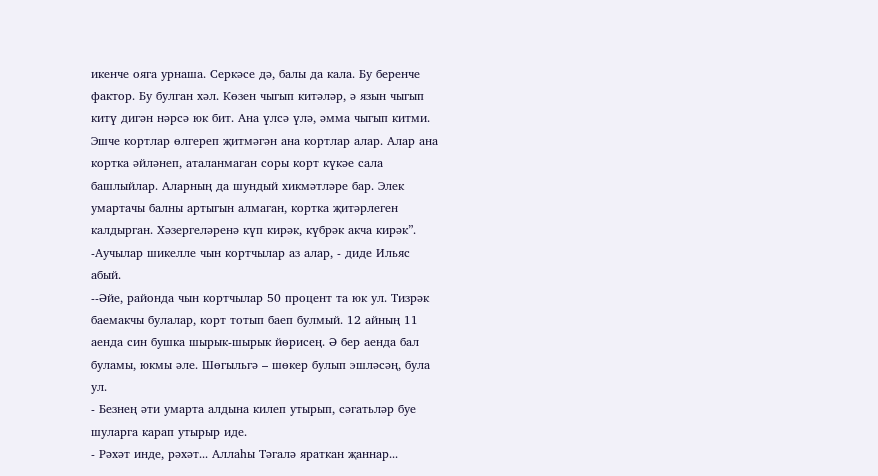икенче ояга урнаша. Серкәсе дә, балы да кала. Бу беренче фактор. Бу булган хәл. Көзен чыгып китәләр, ә язын чыгып китү дигән нәрсә юк бит. Ана үлсә үлә, әмма чыгып китми. Эшче кортлар өлгереп җитмәгән ана кортлар алар. Алар ана кортка әйләнеп, аталанмаган соры корт күкәе сала башлыйлар. Аларның да шундый хикмәтләре бар. Элек умартачы балны артыгын алмаган, кортка җитәрлеген калдырган. Хәзергеләренә күп кирәк, күбрәк акча кирәк”.
-Аучылар шикелле чын кортчылар аз алар, - диде Ильяс абый.
--Әйе, районда чын кортчылар 50 процент та юк ул. Тизрәк баемакчы булалар, корт тотып баеп булмый. 12 айның 11 аенда син бушка шырык-шырык йөрисең. Ә бер аенда бал буламы, юкмы әле. Шөгыльгә – шөкер булып эшләсәң, була ул.
- Безнең әти умарта алдына килеп утырып, сәгатьләр буе шуларга карап утырыр иде.
- Рәхәт инде, рәхәт... Аллаһы Тәгалә яраткан җаннар...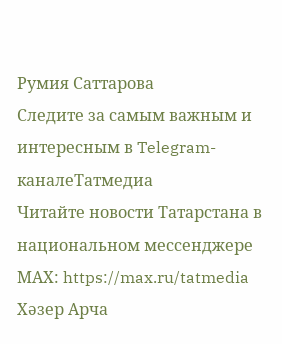Румия Саттарова
Следите за самым важным и интересным в Telegram-каналеТатмедиа
Читайте новости Татарстана в национальном мессенджере MАХ: https://max.ru/tatmedia
Хәзер Арча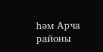һәм Арча районы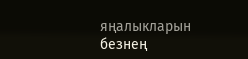яңалыкларын безнең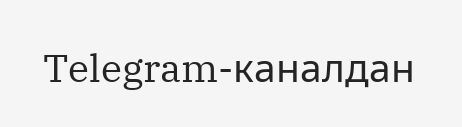Telegram-каналдан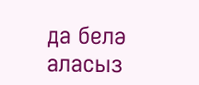да белә аласыз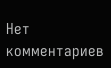Нет комментариев